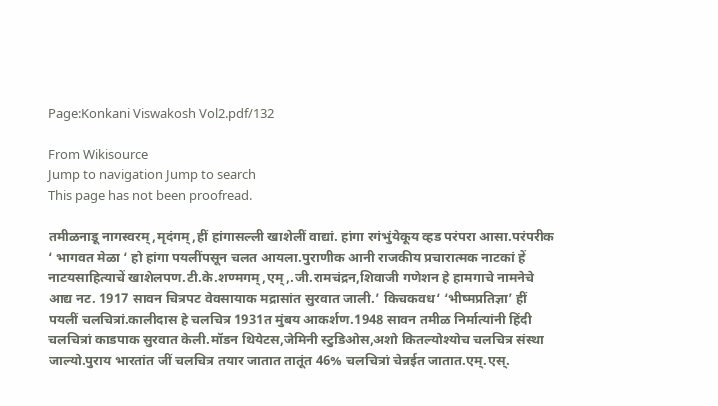Page:Konkani Viswakosh Vol2.pdf/132

From Wikisource
Jump to navigation Jump to search
This page has not been proofread.

तमीळनाडू नागस्वरम्,मृदंगम्,हीं हांगासल्ली खाशेलीं वाद्यां. हांगा रगंभुंयेकूय व्हड परंपरा आसा.परंपरीक ‘ भागवत मेळा ‘ हो हांगा पयलींपसून चलत आयला.पुराणीक आनी राजकीय प्रचारात्मक नाटकां हें नाटयसाहित्याचें खाशेलपण.टी.के.शण्मगम्,एम्,.जी.रामचंद्रन,शिवाजी गणेशन हे हामगाचे नामनेचे आद्य नट. 1917 सावन चित्रपट वेवसायाक मद्रासांत सुरवात जाली.’ किचकवध‘ ‘भीष्मप्रतिज्ञा’ हीं पयलीं चलचित्रां.कालीदास हे चलचित्र 1931त मुंबय आकर्शण.1948 सावन तमीळ निर्मात्यांनी हिंदी चलचित्रां काडपाक सुरवात केली.मॉडन थियेटस,जेमिनी स्टुडिओस,अशो कितल्योश्योच चलचित्र संस्था जाल्यो.पुराय भारतांत जीं चलचित्र तयार जातात तातूंत 46% चलचित्रां चेन्नईत जातात.एम्.एस्.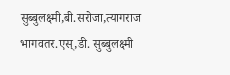सुब्बुलक्ष्मी,बी.सरोजा,त्यागराज भागवतर.एस्,डी. सुब्बुलक्ष्मी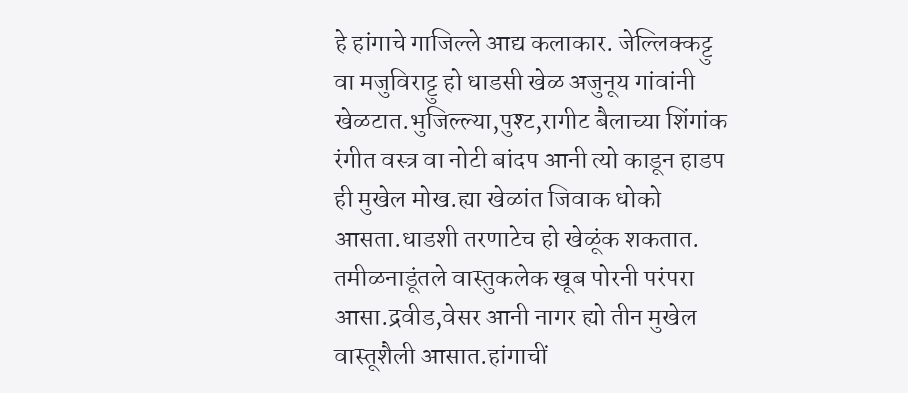हे हांगाचे गाजिल्ले आद्य कलाकार. जेल्लिक्कट्टु वा मजुविराट्टु हो धाडसी खेळ अजुनूय गांवांनी खेळटात.भुजिल्ल्या,पुश्ट,रागीट बैलाच्या शिंगांक रंगीत वस्त्र वा नोटी बांदप आनी त्यो काडून हाडप ही मुखेल मोख.ह्या खेळांत जिवाक धोको आसता.धाडशी तरणाटेच हो खेळूंक शकतात. तमीळनाडूंतले वास्तुकलेक खूब पोरनी परंपरा आसा.द्रवीड,वेसर आनी नागर ह्यो तीन मुखेल वास्तूशैली आसात.हांगाचीं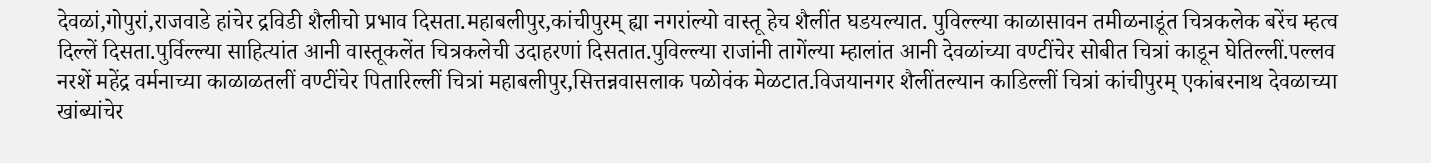देवळां,गोपुरां,राजवाडे हांचेर द्रविडी शैलीचो प्रभाव दिसता.महाबलीपुर,कांचीपुरम् ह्या नगरांल्यो वास्तू हेच शैलींत घडयल्यात. पुविल्ल्या काळासावन तमीळनाडूंत चित्रकलेक बरेंच म्हत्व दिल्लें दिसता.पुर्विल्ल्या साहित्यांत आनी वास्तूकलेंत चित्रकलेची उदाहरणां दिसतात.पुविल्ल्या राजांनी तागेंल्या म्हालांत आनी देवळांच्या वण्टींचेर सोबीत चित्रां काडून घेतिल्लीं.पल्लव नरशें महेंद्र वर्मनाच्या काळाळतलीं वण्टींचेर पितारिल्लीं चित्रां महाबलीपुर,सित्तन्नवासलाक पळोवंक मेळटात.विजयानगर शैलींतल्यान काडिल्लीं चित्रां कांचीपुरम् एकांबरनाथ देवळाच्या खांब्यांचेर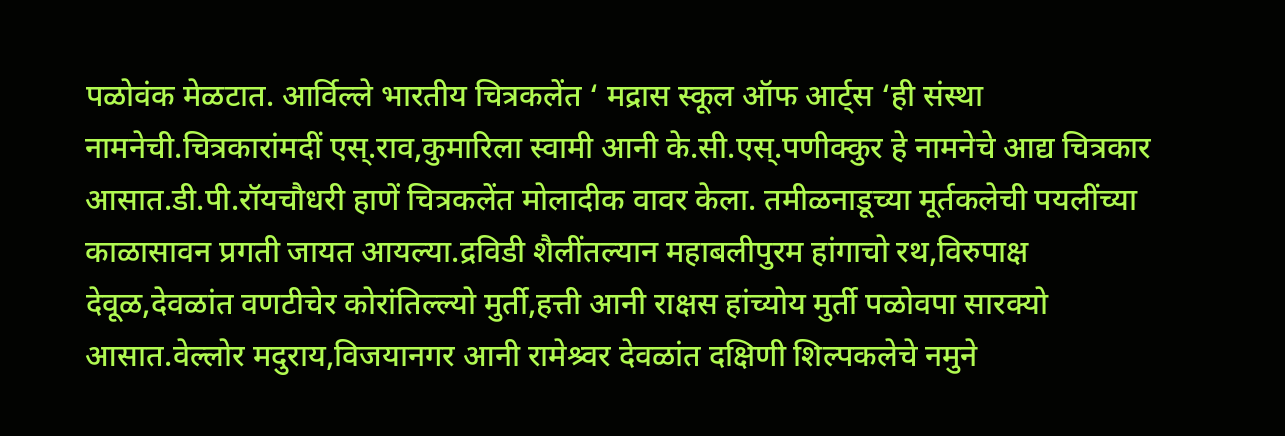पळोवंक मेळटात. आर्विल्ले भारतीय चित्रकलेंत ‘ मद्रास स्कूल ऑफ आर्ट्स ‘ही संस्था नामनेची.चित्रकारांमदीं एस्.राव,कुमारिला स्वामी आनी के.सी.एस्.पणीक्कुर हे नामनेचे आद्य चित्रकार आसात.डी.पी.रॉयचौधरी हाणें चित्रकलेंत मोलादीक वावर केला. तमीळनाडूच्या मूर्तकलेची पयलींच्या काळासावन प्रगती जायत आयल्या.द्रविडी शैलींतल्यान महाबलीपुरम हांगाचो रथ,विरुपाक्ष देवूळ,देवळांत वणटीचेर कोरांतिल्ल्यो मुर्ती,हत्ती आनी राक्षस हांच्योय मुर्ती पळोवपा सारक्यो आसात.वेल्लोर मदुराय,विजयानगर आनी रामेश्र्वर देवळांत दक्षिणी शिल्पकलेचे नमुने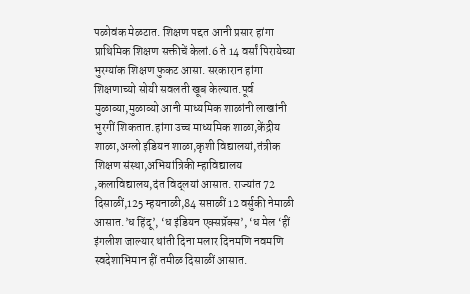पळोवंक मेळटात. शिक्षण पद्दत आनी प्रसार हांगा प्राथिमिक शिक्षण सक्तीचें केलां.6 ते 14 वर्सां पिरायेच्या भुरग्यांक शिक्षण फुकट आसा. सरकारान हांगा शिक्षणाच्यो सोयी सवलती खूब केल्यात.पूर्व मुळाव्या,मुळाव्यो आनी माध्यमिक शाळांनी लाखांनी भुरगीं शिकतात.हांगा उच्च माध्यमिक शाळा,केंद्रीय शाळा,अग्लो इंडियन शाळा,कृशी विद्यालयां,तंत्रीक शिक्षण संस्था,अभियांत्रिकी म्हाविद्यालय ,कलाविद्यालय,दंत विद्लयां आसात. राज्यांत 72 दिसाळीं,125 म्हयनाळी,84 सप्ताळीं 12 वर्सुकी नेमाळी आसात.’ध हिंदू’, ‘ध इंडियन एक्सप्रॅक्स’, ‘ध मेल ‘हीं इंगलीश जाल्यार थांती दिना मलार दिनमणि नवमणि स्वदेशाभिमान हीं तमीळ दिसाळीं आसात.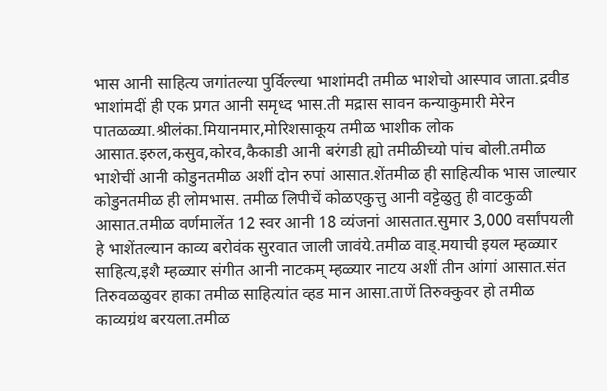भास आनी साहित्य जगांतल्या पुर्विल्ल्या भाशांमदी तमीळ भाशेचो आस्पाव जाता.द्रवीड भाशांमदीं ही एक प्रगत आनी समृध्द भास.ती मद्रास सावन कन्याकुमारी मेरेन पातळळ्या.श्रीलंका.मियानमार,मोरिशसाकूय तमीळ भाशीक लोक आसात.इरुल,कसुव,कोरव,कैकाडी आनी बरंगडी ह्यो तमीळीच्यो पांच बोली.तमीळ भाशेचीं आनी कोडुनतमीळ अशीं दोन रुपां आसात.शेंतमीळ ही साहित्यीक भास जाल्यार कोडुनतमीळ ही लोमभास. तमीळ लिपीचें कोळएकुत्तु आनी वट्टेळुतु ही वाटकुळी आसात.तमीळ वर्णमालेंत 12 स्वर आनी 18 व्यंजनां आसतात.सुमार 3,000 वर्सांपयली हे भाशेंतल्यान काव्य बरोवंक सुरवात जाली जावंये.तमीळ वाड्.मयाची इयल म्हळ्यार साहित्य,इशै म्हळ्यार संगीत आनी नाटकम् म्हळ्यार नाटय अशीं तीन आंगां आसात.संत तिरुवळळुवर हाका तमीळ साहित्यांत व्हड मान आसा.ताणें तिरुक्कुवर हो तमीळ काव्यग्रंथ बरयला.तमीळ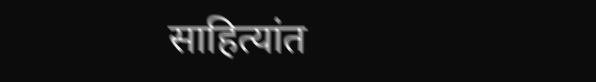साहित्यांत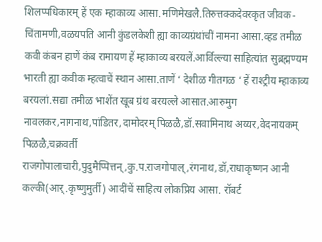शिलप्पधिकारम् हें एक म्हाकाव्य आसा.मणिमेखलै.तिरुत्तक्कदेवरकृत जीवक-चिंतामणी,वळयपति आनी कुंडलकेशी ह्या काव्यग्रंथांचीं नामना आसा.व्हड तमीळ कवी कंबन हाणें कंब रामायण हें म्हाकाव्य बरयलें.आर्विल्ल्या साहित्यांत सुब्रह्मण्यम भारती ह्या कवीक म्हत्वाचें स्थान आसा.ताणें ‘ देशीळ गीतगळ ‘ हें राश्ट्रीय म्हाकाव्य बरयलां.सद्या तमीळ भाशेंत खूब ग्रंथ बरयल्ले आसात.आरुमुग नावलकर,नागनाथ,पांडितर,दामोदरम् पिळळै,डॉ.सवामिनाथ अय्यर,वेदनायकम् पिळळै,चक्रवर्ती राजगोपालाचारी,पुदुमैप्पित्तन्,कु.प.राजगोपाल्,रंगनाथ,डॉ,राधाकृष्णन आनी कल्की(आर्.कृष्णुमुर्ती) आदींचें साहित्य लोकप्रिय आसा. रॉबर्ट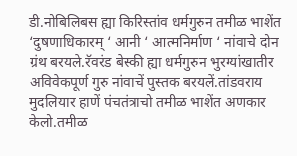डी.नोबिलिबस ह्या किरिस्तांव धर्मगुरुन तमीळ भाशेंत ‘दुषणाधिकारम् ‘ आनी ‘ आत्मनिर्माण ‘ नांवाचे दोन ग्रंथ बरयले.रॅवरंड बेस्की ह्या धर्मगुरुन भुरग्यांखातीर अविवेकपूर्ण गुरु नांवाचें पुस्तक बरयलें.तांडवराय मुदलियार हाणें पंचतंत्राचो तमीळ भाशेंत अणकार केलो.तमीळ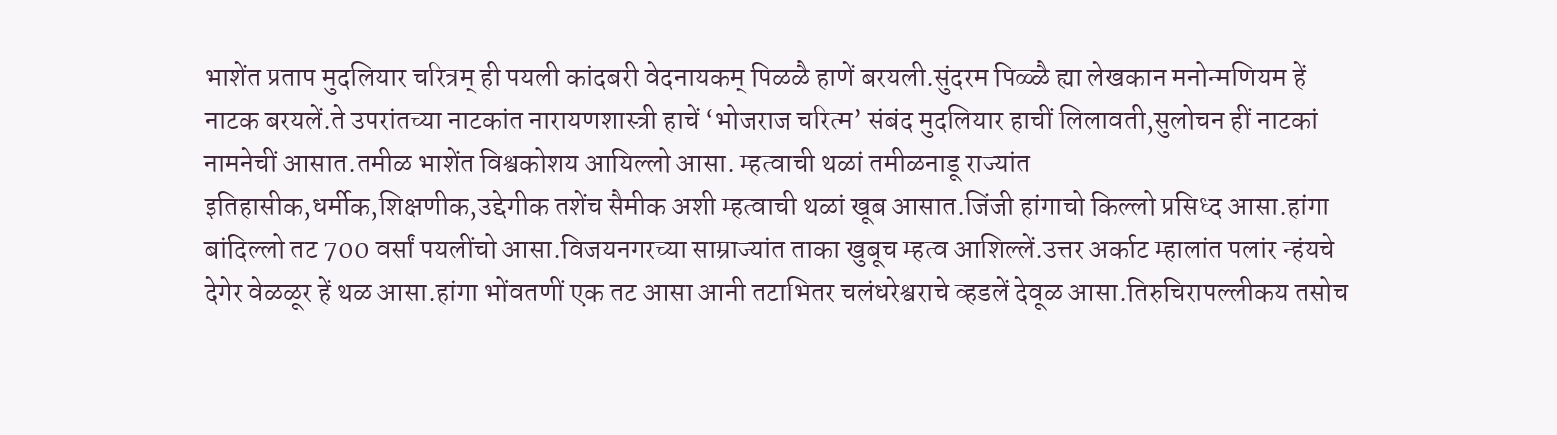भाशेंत प्रताप मुदलियार चरित्रम् ही पयली कांदबरी वेदनायकम् पिळळै हाणें बरयली.सुंदरम पिळ्ळै ह्या लेखकान मनोन्मणियम हें नाटक बरयलें.ते उपरांतच्या नाटकांत नारायणशास्त्री हाचें ‘भोजराज चरित्म’ संबंद मुदलियार हाचीं लिलावती,सुलोचन हीं नाटकां नामनेचीं आसात.तमीळ भाशेंत विश्वकोशय आयिल्लो आसा. म्हत्वाची थळां तमीळनाडू राज्यांत इतिहासीक,धर्मीक,शिक्षणीक,उद्देगीक तशेंच सैमीक अशी म्हत्वाची थळां खूब आसात.जिंजी हांगाचो किल्लो प्रसिध्द आसा.हांगा बांदिल्लो तट 700 वर्सां पयलींचो आसा.विजयनगरच्या साम्राज्यांत ताका खुबूच म्हत्व आशिल्लें.उत्तर अर्काट म्हालांत पलांर न्हंयचे देगेर वेळळूर हें थळ आसा.हांगा भोंवतणीं एक तट आसा आनी तटाभितर चलंधरेश्वराचे व्हडलें देवूळ आसा.तिरुचिरापल्लीकय तसोच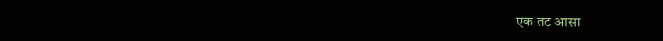एक तट आसा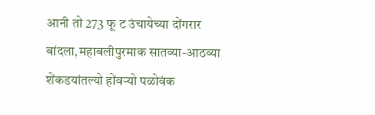आनी तो 273 फू ट उंचायेच्या दोंगरार बांदला,महाबलीपुरमाक सातव्या-आठव्या शेंकडयांतल्यो होंवऱ्यो पळोवंक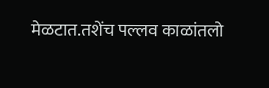मेळटात.तशेंच पल्लव काळांतलो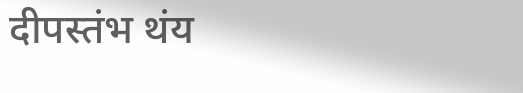दीपस्तंभ थंय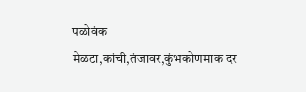पळोवंक मेळटा,कांची,तंजावर,कुंभकोणमाक दर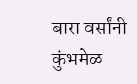बारा वर्सांनी कुंभमेळ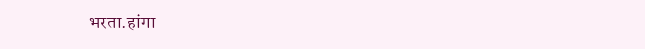भरता.हांगा